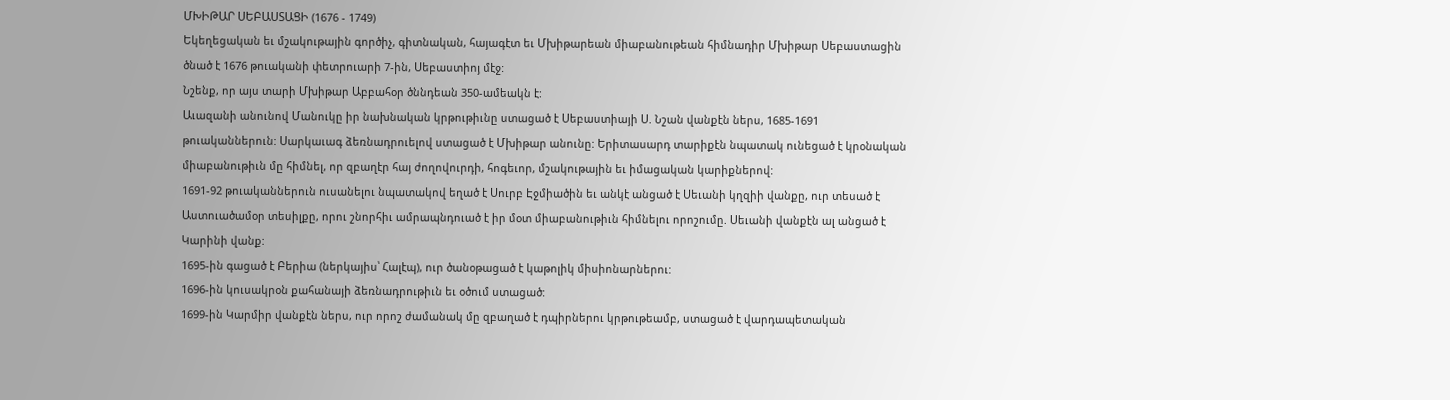ՄԽԻԹԱՐ ՍԵԲԱՍՏԱՑԻ (1676 - 1749)
Եկեղեցական եւ մշակութային գործիչ, գիտնական, հայագէտ եւ Մխիթարեան միաբանութեան հիմնադիր Մխիթար Սեբաստացին ծնած է 1676 թուականի փետրուարի 7-ին, Սեբաստիոյ մէջ:
Նշենք, որ այս տարի Մխիթար Աբբահօր ծննդեան 350-ամեակն է:
Աւազանի անունով Մանուկը իր նախնական կրթութիւնը ստացած է Սեբաստիայի Ս. Նշան վանքէն ներս, 1685-1691 թուականներուն: Սարկաւագ ձեռնադրուելով ստացած է Մխիթար անունը: Երիտասարդ տարիքէն նպատակ ունեցած է կրօնական միաբանութիւն մը հիմնել, որ զբաղէր հայ ժողովուրդի, հոգեւոր, մշակութային եւ իմացական կարիքներով:
1691-92 թուականներուն ուսանելու նպատակով եղած է Սուրբ Էջմիածին եւ անկէ անցած է Սեւանի կղզիի վանքը, ուր տեսած է Աստուածամօր տեսիլքը, որու շնորհիւ ամրապնդուած է իր մօտ միաբանութիւն հիմնելու որոշումը. Սեւանի վանքէն ալ անցած է Կարինի վանք:
1695-ին գացած է Բերիա (ներկայիս՝ Հալէպ), ուր ծանօթացած է կաթոլիկ միսիոնարներու:
1696-ին կուսակրօն քահանայի ձեռնադրութիւն եւ օծում ստացած:
1699-ին Կարմիր վանքէն ներս, ուր որոշ ժամանակ մը զբաղած է դպիրներու կրթութեամբ, ստացած է վարդապետական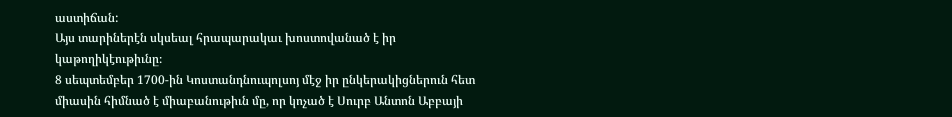աստիճան:
Այս տարիներէն սկսեալ հրապարակաւ խոստովանած է իր կաթողիկէութիւնը։
8 սեպտեմբեր 1700-ին Կոստանդնուպոլսոյ մէջ իր ընկերակիցներուն հետ միասին հիմնած է միաբանութիւն մը, որ կոչած է Սուրբ Անտոն Աբբայի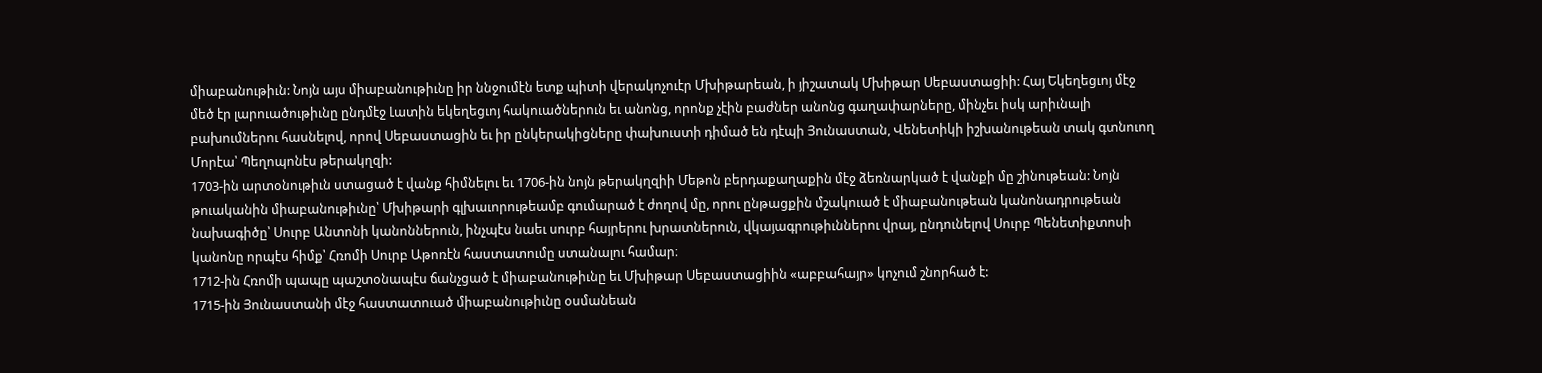միաբանութիւն: Նոյն այս միաբանութիւնը իր ննջումէն ետք պիտի վերակոչուէր Մխիթարեան, ի յիշատակ Մխիթար Սեբաստացիի: Հայ Եկեղեցւոյ մէջ մեծ էր լարուածութիւնը ընդմէջ Լատին եկեղեցւոյ հակուածներուն եւ անոնց, որոնք չէին բաժներ անոնց գաղափարները, մինչեւ իսկ արիւնալի բախումներու հասնելով, որով Սեբաստացին եւ իր ընկերակիցները փախուստի դիմած են դէպի Յունաստան, Վենետիկի իշխանութեան տակ գտնուող Մորէա՝ Պեղոպոնէս թերակղզի:
1703-ին արտօնութիւն ստացած է վանք հիմնելու եւ 1706-ին նոյն թերակղզիի Մեթոն բերդաքաղաքին մէջ ձեռնարկած է վանքի մը շինութեան: Նոյն թուականին միաբանութիւնը՝ Մխիթարի գլխաւորութեամբ գումարած է ժողով մը, որու ընթացքին մշակուած է միաբանութեան կանոնադրութեան նախագիծը՝ Սուրբ Անտոնի կանոններուն, ինչպէս նաեւ սուրբ հայրերու խրատներուն, վկայագրութիւններու վրայ, ընդունելով Սուրբ Պենետիքտոսի կանոնը որպէս հիմք՝ Հռոմի Սուրբ Աթոռէն հաստատումը ստանալու համար։
1712-ին Հռոմի պապը պաշտօնապէս ճանչցած է միաբանութիւնը եւ Մխիթար Սեբաստացիին «աբբահայր» կոչում շնորհած է:
1715-ին Յունաստանի մէջ հաստատուած միաբանութիւնը օսմանեան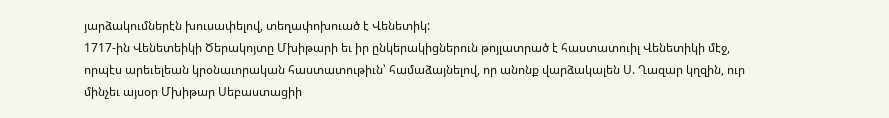յարձակումներէն խուսափելով, տեղափոխուած է Վենետիկ:
1717-ին Վենետեիկի Ծերակոյտը Մխիթարի եւ իր ընկերակիցներուն թոյլատրած է հաստատուիլ Վենետիկի մէջ, որպէս արեւելեան կրօնաւորական հաստատութիւն՝ համաձայնելով, որ անոնք վարձակալեն Ս. Ղազար կղզին, ուր մինչեւ այսօր Մխիթար Սեբաստացիի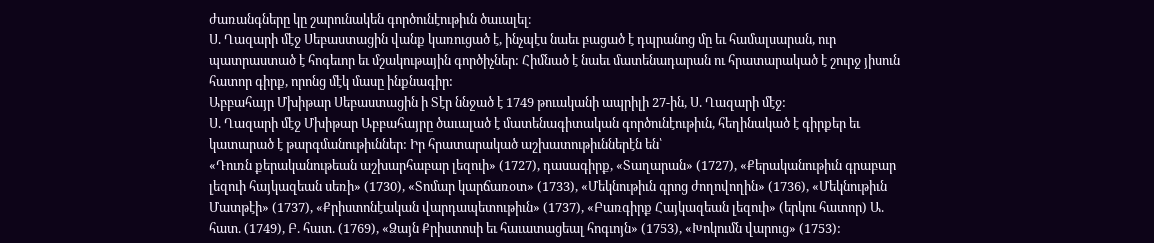ժառանգները կը շարունակեն գործունէութիւն ծաւալել։
Ս. Ղազարի մէջ Սեբաստացին վանք կառուցած է, ինչպէս նաեւ բացած է դպրանոց մը եւ համալսարան, ուր պատրաստած է հոգեւոր եւ մշակութային գործիչներ: Հիմնած է նաեւ մատենադարան ու հրատարակած է շուրջ յիսուն հատոր գիրք, որոնց մէկ մասը ինքնագիր:
Աբբահայր Մխիթար Սեբաստացին ի Տէր ննջած է 1749 թուականի ապրիլի 27-ին, Ս. Ղազարի մէջ:
Ս. Ղազարի մէջ Մխիթար Աբբահայրը ծաւալած է մատենագիտական գործունէութիւն, հեղինակած է գիրքեր եւ կատարած է թարգմանութիւններ: Իր հրատարակած աշխատութիւններէն են՝
«Դուռն քերականութեան աշխարհաբար լեզուի» (1727), դասագիրք, «Տաղարան» (1727), «Քերականութիւն գրաբար լեզուի հայկազեան սեռի» (1730), «Տոմար կարճառօտ» (1733), «Մեկնութիւն գրոց ժողովողին» (1736), «Մեկնութիւն Մատթէի» (1737), «Քրիստոնէական վարդապետութիւն» (1737), «Բառգիրք Հայկազեան լեզուի» (երկու հատոր) Ա. հատ. (1749), Բ. հատ. (1769), «Ձայն Քրիստոսի եւ հաւատացեալ հոգւոյն» (1753), «Խոկումն վարուց» (1753):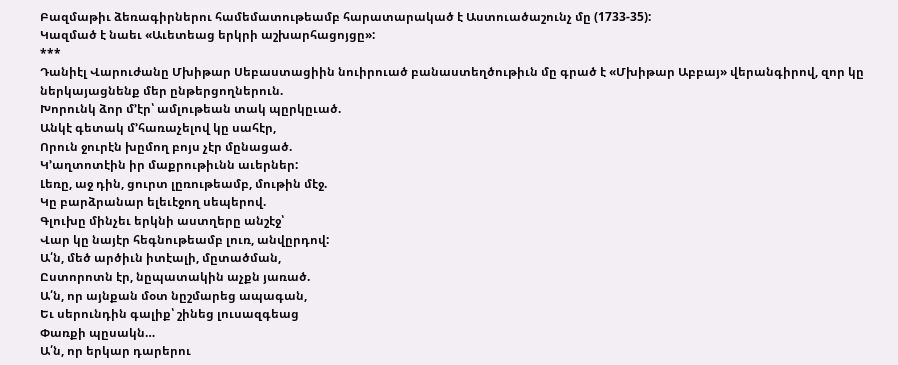Բազմաթիւ ձեռագիրներու համեմատութեամբ հարատարակած է Աստուածաշունչ մը (1733-35):
Կազմած է նաեւ «Աւետեաց երկրի աշխարհացոյցը»:
***
Դանիէլ Վարուժանը Մխիթար Սեբաստացիին նուիրուած բանաստեղծութիւն մը գրած է «Մխիթար Աբբայ» վերանգիրով, զոր կը ներկայացնենք մեր ընթերցողներուն.
Խորունկ ձոր մ՚էր՝ ամլութեան տակ պըրկըւած.
Անկէ գետակ մ՚հառաչելով կը սահէր,
Որուն ջուրէն խըմող բոյս չէր մընացած.
Կ՚աղտոտէին իր մաքրութիւնն աւերներ:
Լեռը, աջ դին, ցուրտ լըռութեամբ, մութին մէջ.
Կը բարձրանար ելեւէջող սեպերով.
Գլուխը մինչեւ երկնի աստղերը անշէջ՝
Վար կը նայէր հեգնութեամբ լուռ, անվըրդով:
Ա՛ն, մեծ արծիւն իտէալի, մըտածման,
Ըստորոտն էր, նըպատակին աչքն յառած.
Ա՛ն, որ այնքան մօտ նըշմարեց ապագան,
Եւ սերունդին գալիք՝ շինեց լուսազգեաց
Փառքի պըսակն…
Ա՛ն, որ երկար դարերու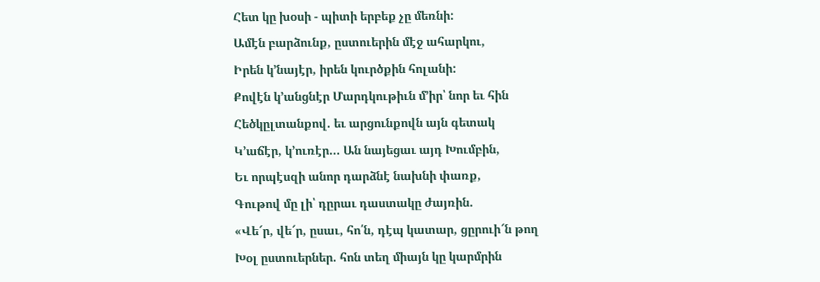Հետ կը խօսի - պիտի երբեք չը մեռնի:
Ամէն բարձունք, ըստուերին մէջ ահարկու,
Իրեն կ՚նայէր, իրեն կուրծքին հոլանի:
Քովէն կ՚անցնէր Մարդկութիւն մ՚իր՝ նոր եւ հին
Հեծկըլտանքով. եւ արցունքովն այն գետակ
Կ՚աճէր, կ՚ուռէր… Ան նայեցաւ այդ Խումբին,
Եւ որպէսզի անոր դարձնէ նախնի փառք,
Գութով մը լի՝ դըրաւ դաստակը ժայռին.
«Վե՜ր, վե՜ր, ըսաւ, հո՛ն, դէպ կատար, ցըրուի՜ն թող
Խօլ ըստուերներ. հոն տեղ միայն կը կարմրին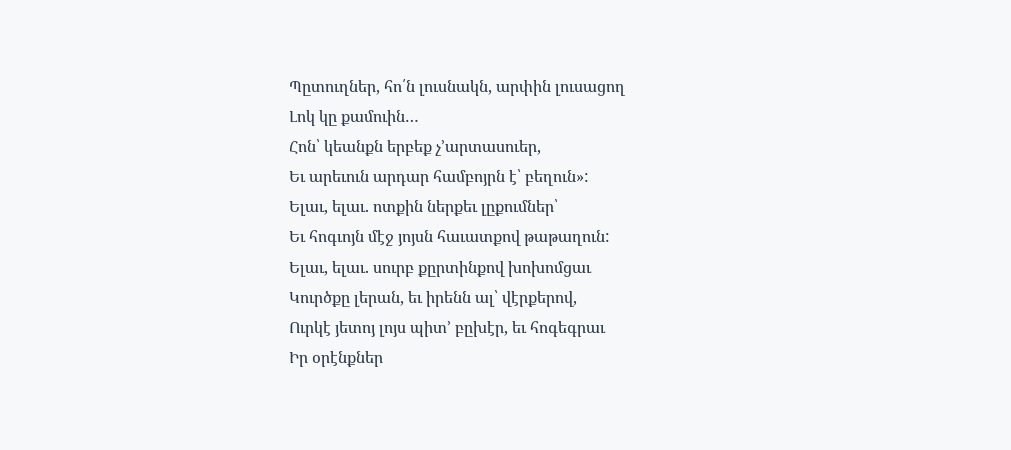Պըտուղներ, հո՛ն լուսնակն, արփին լուսացող
Լոկ կը քամուին…
Հոն՝ կեանքն երբեք չ՚արտասուեր,
Եւ արեւուն արդար համբոյրն է՝ բեղուն»:
Ելաւ, ելաւ. ոտքին ներքեւ լըքումներ՝
Եւ հոգւոյն մէջ յոյսն հաւատքով թաթաղուն:
Ելաւ, ելաւ. սուրբ քըրտինքով խոխոմցաւ
Կուրծքը լերան, եւ իրենն ալ՝ վէրքերով,
Ուրկէ յետոյ լոյս պիտ՚ բըխէր, եւ հոգեգրաւ
Իր օրէնքներ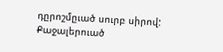դըրոշմըւած սուրբ սիրով:
Քաջալերուած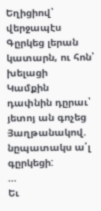Եղիցիով՝ վերջապէս
Գըրկեց լերան կատարն, ու հոն՝ խելացի
Կամքին դափնին դըրաւ՝ յետոյ ան գոչեց
Յաղթանակով. նըպատակս ա՛լ գըրկեցի:
…
Եւ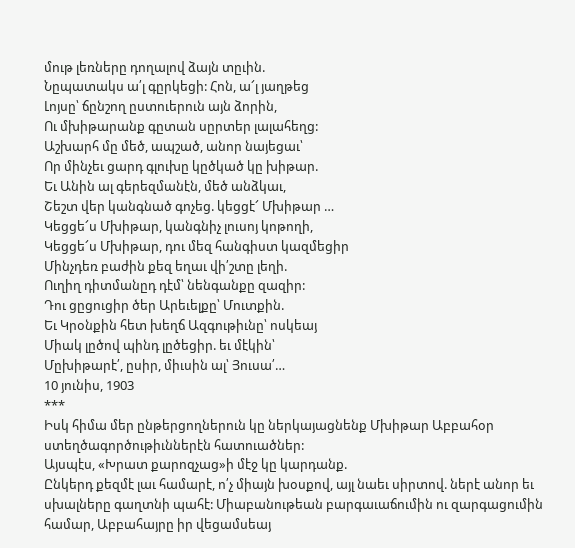մութ լեռները դողալով ձայն տըւին.
Նըպատակս ա՛լ գըրկեցի: Հոն, ա՜լ յաղթեց
Լոյսը՝ ճընշող ըստուերուն այն ձորին,
Ու մխիթարանք գըտան սըրտեր լալահեղց:
Աշխարհ մը մեծ, ապշած, անոր նայեցաւ՝
Որ մինչեւ ցարդ գլուխը կըծկած կը խիթար.
Եւ Անին ալ գերեզմանէն, մեծ անձկաւ,
Շեշտ վեր կանգնած գոչեց. կեցցէ՜ Մխիթար …
Կեցցե՜ս Մխիթար, կանգնիչ լուսոյ կոթողի,
Կեցցե՜ս Մխիթար, դու մեզ հանգիստ կազմեցիր
Մինչդեռ բաժին քեզ եղաւ վի՛շտը լեղի.
Ուղիղ դիտմանըդ դէմ՝ նենգանքը զազիր:
Դու ցըցուցիր ծեր Արեւելքը՝ Մուտքին.
Եւ Կրօնքին հետ խեղճ Ազգութիւնը՝ ոսկեայ
Միակ լըծով պինդ լըծեցիր. եւ մէկին՝
Մըխիթարէ՛, ըսիր, միւսին ալ՝ Յուսա՛…
10 յունիս, 1903
***
Իսկ հիմա մեր ընթերցողներուն կը ներկայացնենք Մխիթար Աբբահօր ստեղծագործութիւններէն հատուածներ:
Այսպէս, «Խրատ քարոզչաց»ի մէջ կը կարդանք.
Ընկերդ քեզմէ լաւ համարէ, ո՛չ միայն խօսքով, այլ նաեւ սիրտով. ներէ անոր եւ սխալները գաղտնի պահէ: Միաբանութեան բարգաւաճումին ու զարգացումին համար, Աբբահայրը իր վեցամսեայ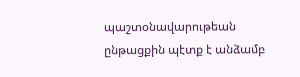պաշտօնավարութեան ընթացքին պէտք է անձամբ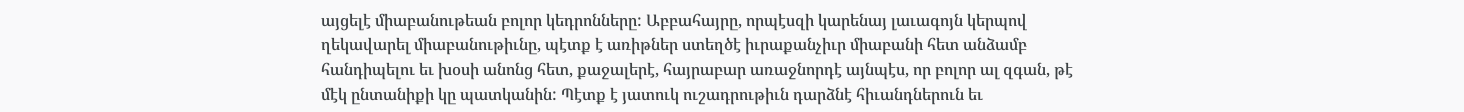այցելէ միաբանութեան բոլոր կեդրոնները: Աբբահայրը, որպէսզի կարենայ լաւագոյն կերպով ղեկավարել միաբանութիւնը, պէտք է առիթներ ստեղծէ իւրաքանչիւր միաբանի հետ անձամբ հանդիպելու եւ խօսի անոնց հետ, քաջալերէ, հայրաբար առաջնորդէ այնպէս, որ բոլոր ալ զգան, թէ մէկ ընտանիքի կը պատկանին: Պէտք է յատուկ ուշադրութիւն դարձնէ հիւանդներուն եւ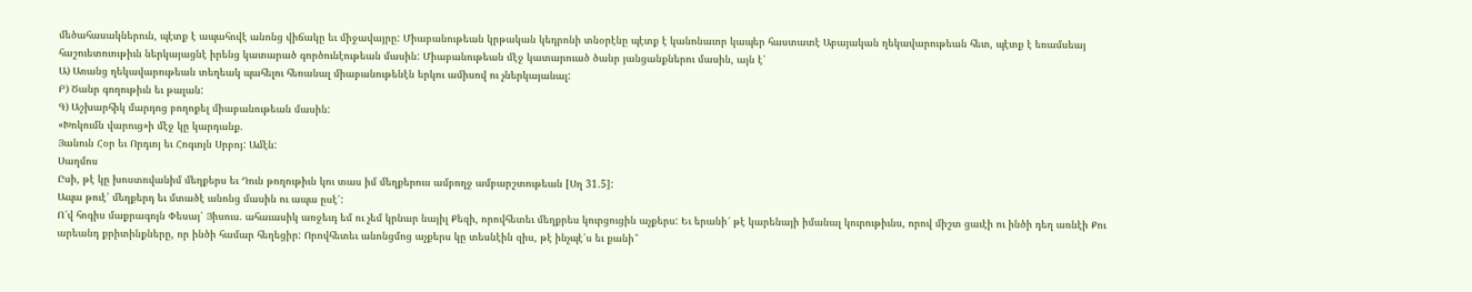մեծահասակներուն, պէտք է ապահովէ անոնց վիճակը եւ միջավայրը: Միաբանութեան կրթական կեդրոնի տնօրէնը պէտք է կանոնաւոր կապեր հաստատէ Աբայական ղեկավարութեան հետ, պէտք է եռամսեայ հաշուետուութիւն ներկայացնէ իրենց կատարած գործունէութեան մասին: Միաբանութեան մէջ կատարուած ծանր յանցանքներու մասին, այն է՝
Ա) Առանց ղեկավարութեան տեղեակ պահելու հեռանալ միաբանութենէն երկու ամիսով ու չներկայանալ:
Բ) Ծանր գողութիւն եւ թալան:
Գ) Աշխարհիկ մարդոց բողոքել միաբանութեան մասին:
«Խոկումն վարուց»ի մէջ կը կարդանք.
Յանուն Հօր եւ Որդւոյ եւ Հոգւոյն Սրբոյ: Ամէն:
Սաղմոս
Ըսի, թէ կը խոստովանիմ մեղքերս եւ Դուն թողութիւն կու տաս իմ մեղքերուս ամբողջ ամբարշտութեան [Սղ 31.5]:
Ապա թուէ՛ մեղքերդ եւ մտածէ անոնց մասին ու ապա ըսէ՛:
Ո՜վ հոգիս մաքրագոյն Փեսայ՝ Յիսուս. ահաւասիկ առջեւդ եմ ու չեմ կրնար նայիլ Քեզի, որովհետեւ մեղքրես կուրցուցին աչքերս: Եւ երանի՜ թէ կարենայի իմանալ կուրութիւնս, որով միշտ ցաւէի ու ինծի դեղ առնէի Քու արեանդ քրիտինքները, որ ինծի համար հեղեցիր: Որովհետեւ անոնցմոց աչքերս կը տեսնէին զիս, թէ ինչպէ՛ս եւ քանի՞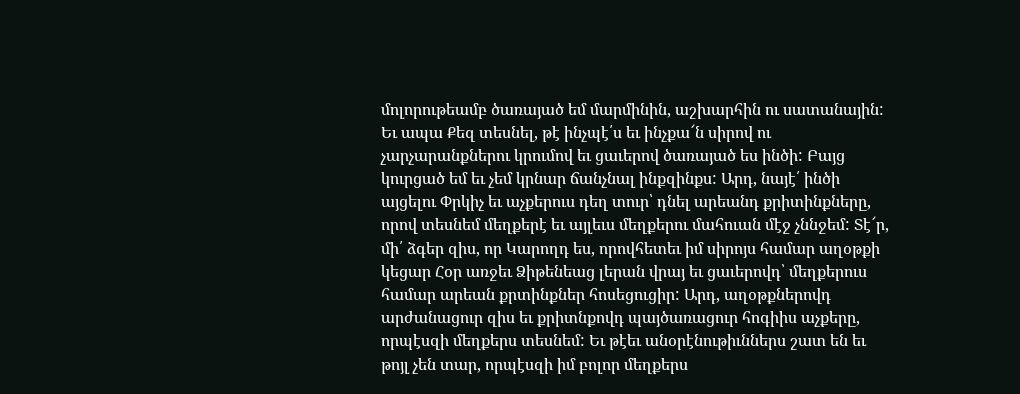մոլորութեամբ ծառայած եմ մարմինին, աշխարհին ու սատանային: Եւ ապա Քեզ տեսնել, թէ ինչպէ՛ս եւ ինչքա՜ն սիրով ու չարչարանքներու կրումով եւ ցաւերով ծառայած ես ինծի: Բայց կուրցած եմ եւ չեմ կրնար ճանչնալ ինքզինքս: Արդ, նայէ՛ ինծի այցելու Փրկիչ եւ աչքերուս դեղ տուր՝ դնել արեանդ քրիտինքները, որով տեսնեմ մեղքերէ եւ այլեւս մեղքերու մահուան մէջ չննջեմ: Տէ՜ր, մի՛ ձգեր զիս, որ Կարողդ ես, որովհետեւ իմ սիրոյս համար աղօթքի կեցար Հօր առջեւ Ձիթենեաց լերան վրայ եւ ցաւերովդ՝ մեղքերուս համար արեան քրտինքներ հոսեցուցիր: Արդ, աղօթքներովդ արժանացուր զիս եւ քրիտնքովդ պայծառացուր հոգիիս աչքերը, որպէսզի մեղքերս տեսնեմ: Եւ թէեւ անօրէնութիւններս շատ են եւ թոյլ չեն տար, որպէսզի իմ բոլոր մեղքերս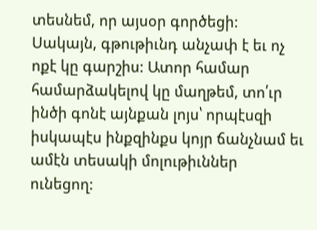տեսնեմ, որ այսօր գործեցի: Սակայն, գթութիւնդ անչափ է եւ ոչ ոքէ կը գարշիս: Ատոր համար համարձակելով կը մաղթեմ, տո՛ւր ինծի գոնէ այնքան լոյս՝ որպէսզի իսկապէս ինքզինքս կոյր ճանչնամ եւ ամէն տեսակի մոլութիւններ ունեցող: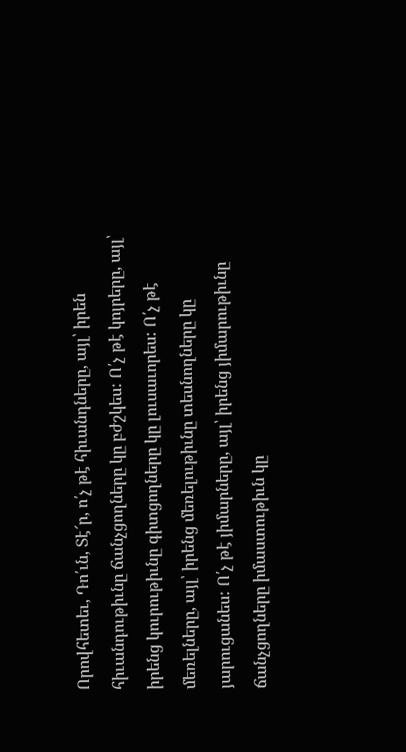Որովհետեւ, Դո՛ւն, Տէ՜ր, ո՛չ թէ հիւանդները, այլ՝ իրեն հիւանդութիւնը ճանչցողները կը բժշկես: Ո՛չ թէ կոյրերը, այլ՝ իրենց կուրութիւնը գիտցողները կը լուսաւորես: Ո՛չ թէ մեռելները, այլ՝ իրենց մեռելութիւնը տեսնողները կը յարուցանես: Ո՛չ թէ յիմարները, այլ՝ իրենց յիմարութիւնը ճանչցողները իմաստութիւն կը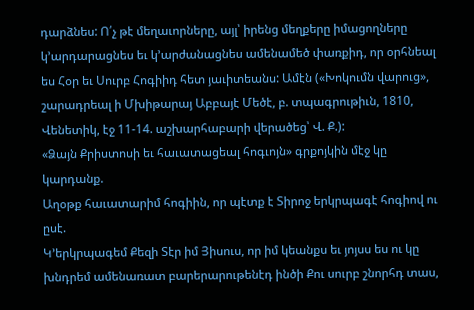դարձնես: Ո՛չ թէ մեղաւորները, այլ՝ իրենց մեղքերը իմացողները կ՚արդարացնես եւ կ՚արժանացնես ամենամեծ փառքիդ, որ օրհնեալ ես Հօր եւ Սուրբ Հոգիիդ հետ յաւիտեանս: Ամէն («Խոկումն վարուց», շարադրեալ ի Մխիթարայ Աբբայէ Մեծէ, բ. տպագրութիւն, 1810, Վենետիկ, էջ 11-14. աշխարհաբարի վերածեց՝ Վ. Ք.):
«Ձայն Քրիստոսի եւ հաւատացեալ հոգւոյն» գրքոյկին մէջ կը կարդանք.
Աղօթք հաւատարիմ հոգիին, որ պէտք է Տիրոջ երկրպագէ հոգիով ու ըսէ.
Կ՚երկրպագեմ Քեզի Տէր իմ Յիսուս, որ իմ կեանքս եւ յոյսս ես ու կը խնդրեմ ամենառատ բարերարութենէդ ինծի Քու սուրբ շնորհդ տաս,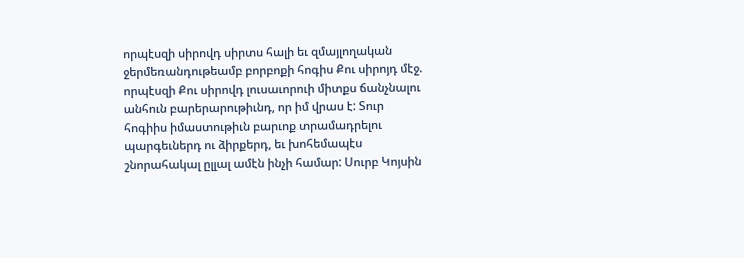որպէսզի սիրովդ սիրտս հալի եւ զմայլողական ջերմեռանդութեամբ բորբոքի հոգիս Քու սիրոյդ մէջ. որպէսզի Քու սիրովդ լուսաւորուի միտքս ճանչնալու անհուն բարերարութիւնդ, որ իմ վրաս է: Տուր հոգիիս իմաստութիւն բարւոք տրամադրելու պարգեւներդ ու ձիրքերդ, եւ խոհեմապէս շնորահակալ ըլլալ ամէն ինչի համար: Սուրբ Կոյսին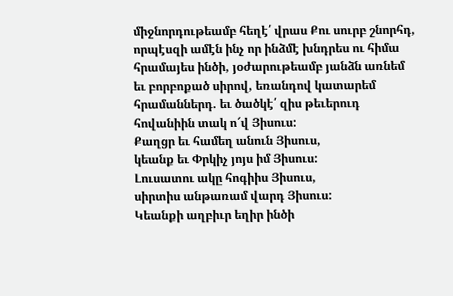միջնորդութեամբ հեղէ՛ վրաս Քու սուրբ շնորհդ, որպէսզի ամէն ինչ որ ինձմէ խնդրես ու հիմա հրամայես ինծի, յօժարութեամբ յանձն առնեմ եւ բորբոքած սիրով, եռանդով կատարեմ հրամաններդ. եւ ծածկէ՛ զիս թեւերուդ հովանիին տակ ո՜վ Յիսուս:
Քաղցր եւ համեղ անուն Յիսուս,
կեանք եւ Փրկիչ յոյս իմ Յիսուս:
Լուսատու ակը հոգիիս Յիսուս,
սիրտիս անթառամ վարդ Յիսուս:
Կեանքի աղբիւր եղիր ինծի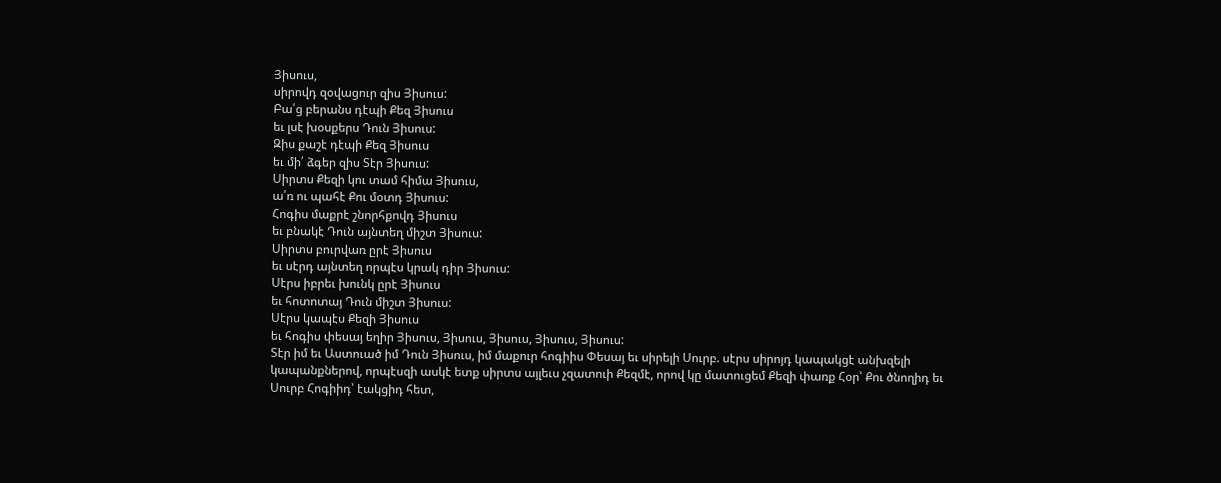Յիսուս,
սիրովդ զօվացուր զիս Յիսուս:
Բա՛ց բերանս դէպի Քեզ Յիսուս
եւ լսէ խօսքերս Դուն Յիսուս:
Զիս քաշէ դէպի Քեզ Յիսուս
եւ մի՛ ձգեր զիս Տէր Յիսուս:
Սիրտս Քեզի կու տամ հիմա Յիսուս,
ա՛ռ ու պահէ Քու մօտդ Յիսուս:
Հոգիս մաքրէ շնորհքովդ Յիսուս
եւ բնակէ Դուն այնտեղ միշտ Յիսուս:
Սիրտս բուրվառ ըրէ Յիսուս
եւ սէրդ այնտեղ որպէս կրակ դիր Յիսուս:
Սէրս իբրեւ խունկ ըրէ Յիսուս
եւ հոտոտայ Դուն միշտ Յիսուս:
Սէրս կապէս Քեզի Յիսուս
եւ հոգիս փեսայ եղիր Յիսուս, Յիսուս, Յիսուս, Յիսուս, Յիսուս:
Տէր իմ եւ Աստուած իմ Դուն Յիսուս, իմ մաքուր հոգիիս Փեսայ եւ սիրելի Սուրբ. սէրս սիրոյդ կապակցէ անխզելի կապանքներով, որպէսզի ասկէ ետք սիրտս այլեւս չզատուի Քեզմէ, որով կը մատուցեմ Քեզի փառք Հօր՝ Քու ծնողիդ եւ Սուրբ Հոգիիդ՝ էակցիդ հետ,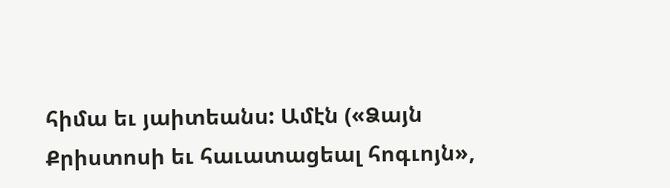հիմա եւ յաիտեանս: Ամէն («Ձայն Քրիստոսի եւ հաւատացեալ հոգւոյն»,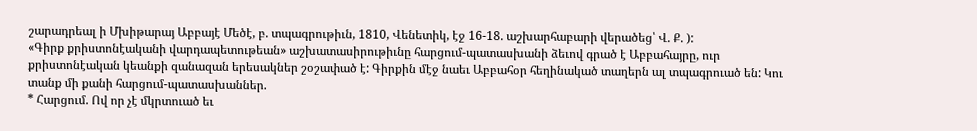շարադրեալ ի Մխիթարայ Աբբայէ Մեծէ, բ. տպագրութիւն, 1810, Վենետիկ, էջ 16-18. աշխարհաբարի վերածեց՝ Վ. Ք. ):
«Գիրք քրիստոնէականի վարդապետութեան» աշխատասիրութիւնը հարցում-պատասխանի ձեւով գրած է Աբբահայրը, ուր քրիստոնէական կեանքի զանազան երեսակներ շօշափած է: Գիրքին մէջ նաեւ Աբբահօր հեղինակած տաղերն ալ տպագրուած են: Կու տանք մի քանի հարցում-պատասխաններ.
* Հարցում. Ով որ չէ մկրտուած եւ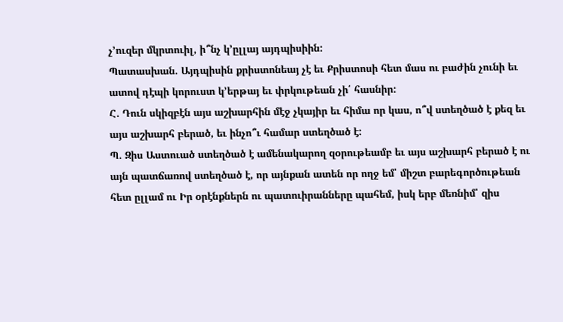չ՚ուզեր մկրտուիլ, ի՞նչ կ՚ըլլայ այդպիսիին:
Պատասխան. Այդպիսին քրիստոնեայ չէ եւ Քրիստոսի հետ մաս ու բաժին չունի եւ ատով դէպի կորուստ կ՚երթայ եւ փրկութեան չի՛ հասնիր:
Հ. Դուն սկիզբէն այս աշխարհին մէջ չկայիր եւ հիմա որ կաս, ո՞վ ստեղծած է քեզ եւ այս աշխարհ բերած, եւ ինչո՞ւ համար ստեղծած է:
Պ. Զիս Աստուած ստեղծած է ամենակարող զօրութեամբ եւ այս աշխարհ բերած է ու այն պատճառով ստեղծած է, որ այնքան ատեն որ ողջ եմ՝ միշտ բարեգործութեան հետ ըլլամ ու Իր օրէնքներն ու պատուիրանները պահեմ, իսկ երբ մեռնիմ՝ զիս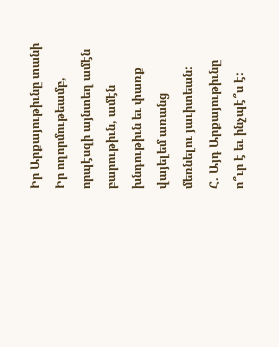Իր Արքայութիւնը տանի Իր ողորմութեամբ, որպէսզի այնտեղ ամէն բարութիւն, ամէն խնդութիւն եւ փառք վայելեմ առանց մեռնելու յաւիտեան:
Հ. Այդ Արքայութիւնը ո՞ւր է եւ ինչպէ՞ս է: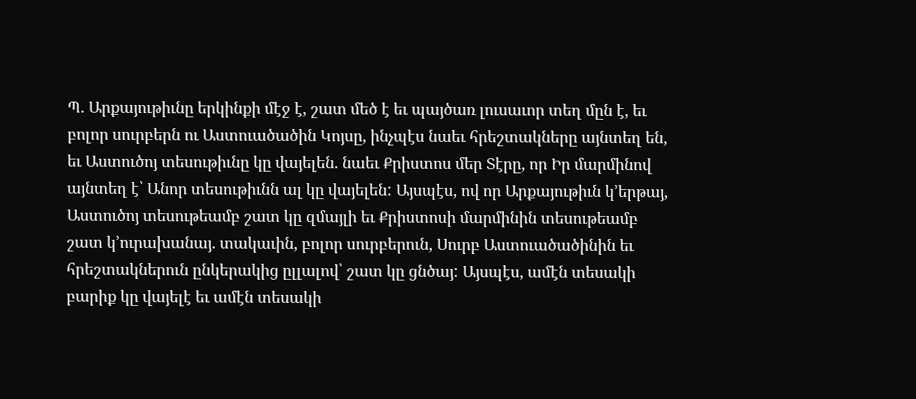Պ. Արքայութիւնը երկինքի մէջ է, շատ մեծ է եւ պայծառ լուսաւոր տեղ մըն է, եւ բոլոր սուրբերն ու Աստուածածին Կոյսը, ինչպէս նաեւ հրեշտակները այնտեղ են, եւ Աստուծոյ տեսութիւնը կը վայելեն. նաեւ Քրիստոս մեր Տէրը, որ Իր մարմինով այնտեղ է՝ Անոր տեսութիւնն ալ կը վայելեն: Այսպէս, ով որ Արքայութիւն կ՚երթայ, Աստուծոյ տեսութեամբ շատ կը զմայլի եւ Քրիստոսի մարմինին տեսութեամբ շատ կ՚ուրախանայ. տակաւին, բոլոր սուրբերուն, Սուրբ Աստուածածինին եւ հրեշտակներուն ընկերակից ըլլալով՝ շատ կը ցնծայ: Այսպէս, ամէն տեսակի բարիք կը վայելէ եւ ամէն տեսակի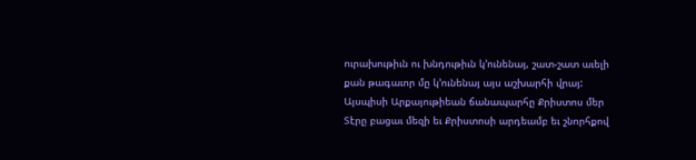ուրախութիւն ու խնդութիւն կ՚ունենայ, շատ-շատ աւելի քան թագաւոր մը կ՚ունենայ այս աշխարհի վրայ: Այսպիսի Արքայութիեան ճանապարհը Քրիստոս մեր Տէրը բացաւ մեզի եւ Քրիստոսի արդեամբ եւ շնորհքով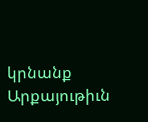կրնանք Արքայութիւն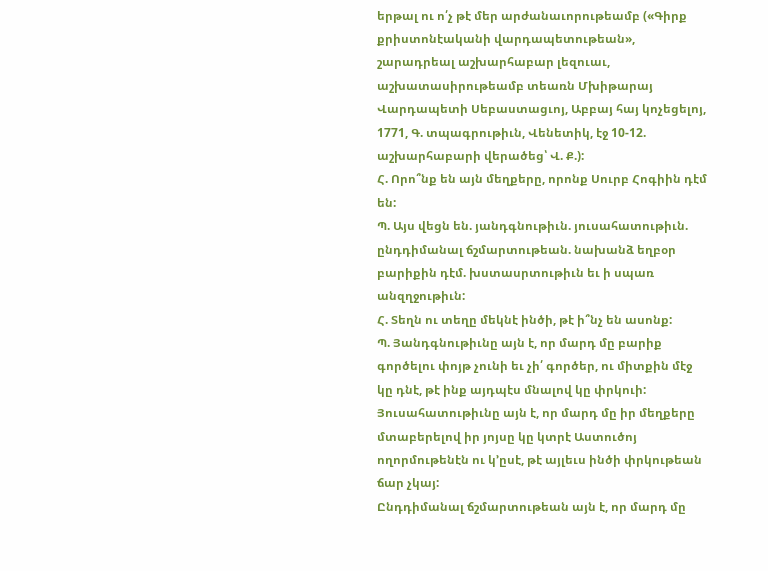երթալ ու ո՛չ թէ մեր արժանաւորութեամբ («Գիրք քրիստոնէականի վարդապետութեան», շարադրեալ աշխարհաբար լեզուաւ, աշխատասիրութեամբ տեառն Մխիթարայ Վարդապետի Սեբաստացւոյ, Աբբայ հայ կոչեցելոյ, 1771, Գ. տպագրութիւն, Վենետիկ, էջ 10-12. աշխարհաբարի վերածեց՝ Վ. Ք.):
Հ. Որո՞նք են այն մեղքերը, որոնք Սուրբ Հոգիին դէմ են:
Պ. Այս վեցն են. յանդգնութիւն. յուսահատութիւն. ընդդիմանալ ճշմարտութեան. նախանձ եղբօր բարիքին դէմ. խստասրտութիւն եւ ի սպառ անզղջութիւն:
Հ. Տեղն ու տեղը մեկնէ ինծի, թէ ի՞նչ են ասոնք:
Պ. Յանդգնութիւնը այն է, որ մարդ մը բարիք գործելու փոյթ չունի եւ չի՛ գործեր, ու միտքին մէջ կը դնէ, թէ ինք այդպէս մնալով կը փրկուի:
Յուսահատութիւնը այն է, որ մարդ մը իր մեղքերը մտաբերելով իր յոյսը կը կտրէ Աստուծոյ ողորմութենէն ու կ՚ըսէ, թէ այլեւս ինծի փրկութեան ճար չկայ:
Ընդդիմանալ ճշմարտութեան այն է, որ մարդ մը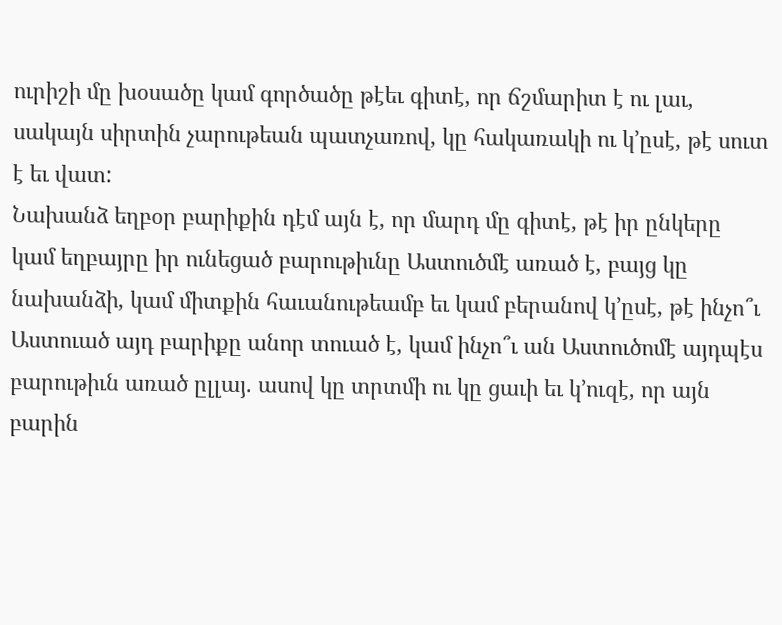ուրիշի մը խօսածը կամ գործածը թէեւ գիտէ, որ ճշմարիտ է ու լաւ, սակայն սիրտին չարութեան պատչառով, կը հակառակի ու կ՚ըսէ, թէ սուտ է եւ վատ:
Նախանձ եղբօր բարիքին դէմ այն է, որ մարդ մը գիտէ, թէ իր ընկերը կամ եղբայրը իր ունեցած բարութիւնը Աստուծմէ առած է, բայց կը նախանձի, կամ միտքին հաւանութեամբ եւ կամ բերանով կ՚ըսէ, թէ ինչո՞ւ Աստուած այդ բարիքը անոր տուած է, կամ ինչո՞ւ ան Աստուծոմէ այդպէս բարութիւն առած ըլլայ. ասով կը տրտմի ու կը ցաւի եւ կ՚ուզէ, որ այն բարին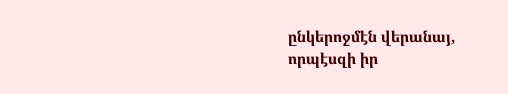ընկերոջմէն վերանայ, որպէսզի իր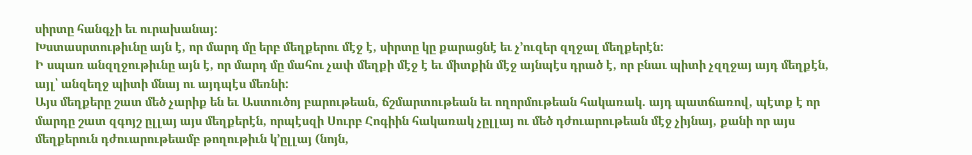սիրտը հանգչի եւ ուրախանայ:
Խստասրտութիւնը այն է, որ մարդ մը երբ մեղքերու մէջ է, սիրտը կը քարացնէ եւ չ՚ուզեր զղջալ մեղքերէն:
Ի սպառ անզղջութիւնը այն է, որ մարդ մը մահու չափ մեղքի մէջ է եւ միտքին մէջ այնպէս դրած է, որ բնաւ պիտի չզղջայ այդ մեղքէն, այլ՝ անզեղջ պիտի մնայ ու այդպէս մեռնի:
Այս մեղքերը շատ մեծ չարիք են եւ Աստուծոյ բարութեան, ճշմարտութեան եւ ողորմութեան հակառակ. այդ պատճառով, պէտք է որ մարդը շատ զգոյշ ըլլայ այս մեղքերէն, որպէսզի Սուրբ Հոգիին հակառակ չըլլայ ու մեծ դժուարութեան մէջ չիյնայ, քանի որ այս մեղքերուն դժուարութեամբ թողութիւն կ՚ըլլայ (նոյն,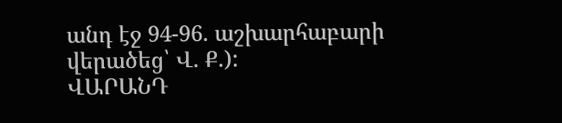անդ էջ 94-96. աշխարհաբարի վերածեց՝ Վ. Ք.):
ՎԱՐԱՆԴ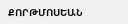ՔՈՐԹՄՈՍԵԱՆ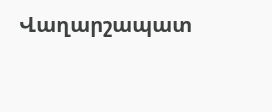Վաղարշապատ